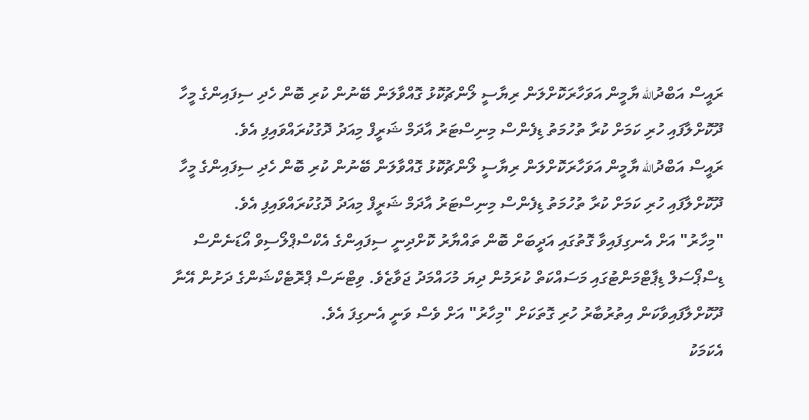ރައީސް އަބްދުالله ޔާމީން އަވަހާރަކޮށްލަން ރިޔާސީ ލޯންޗުކޮޅު ގޮއްވާލަން ބޭނުން ކުރި ބޮން ހެދި ސިފައިންގެ މީހާ ދޫކޮށްލާފައި ހުރި ކަމަށް ކުރާ ތުހުމަތު ޑިފެންސް މިނިސްޓަރު އާދަމް ޝަރީފް މިއަދު ދޮގުކުރައްވައިފި އެވެ.
ރައީސް އަބްދުالله ޔާމީން އަވަހާރަކޮށްލަން ރިޔާސީ ލޯންޗުކޮޅު ގޮއްވާލަން ބޭނުން ކުރި ބޮން ހެދި ސިފައިންގެ މީހާ ދޫކޮށްލާފައި ހުރި ކަމަށް ކުރާ ތުހުމަތު ޑިފެންސް މިނިސްޓަރު އާދަމް ޝަރީފް މިއަދު ދޮގުކުރައްވައިފި އެވެ.
"މިހާރު" އަށް އެނގިފައިވާ ގޮތުގައި އަދީބަށް ބޮން ތައްޔާރު ކޮށްދިނީ ސިފައިންގެ އެކްސްޕްލޯސިވް އޯޑަނެންސް ޑިސްޕޯސަލް ޑިޕާޓްމަންޓުގައި މަސައްކަތް ކުރަމުން ދިޔަ މުހައްމަދު ޖަވާޒެވެ. ވިޓްނަސް ޕްރޮޓެކްޝަންގެ ދަށުން އޭނާ ދޫކޮށްލާފައިވާކަން އިތުރުބާރު ހުރި ގޮތަކަށް "މިހާރު" އަށް ވެސް ވަނީ އެނގިފަ އެވެ.
އެކަމަކު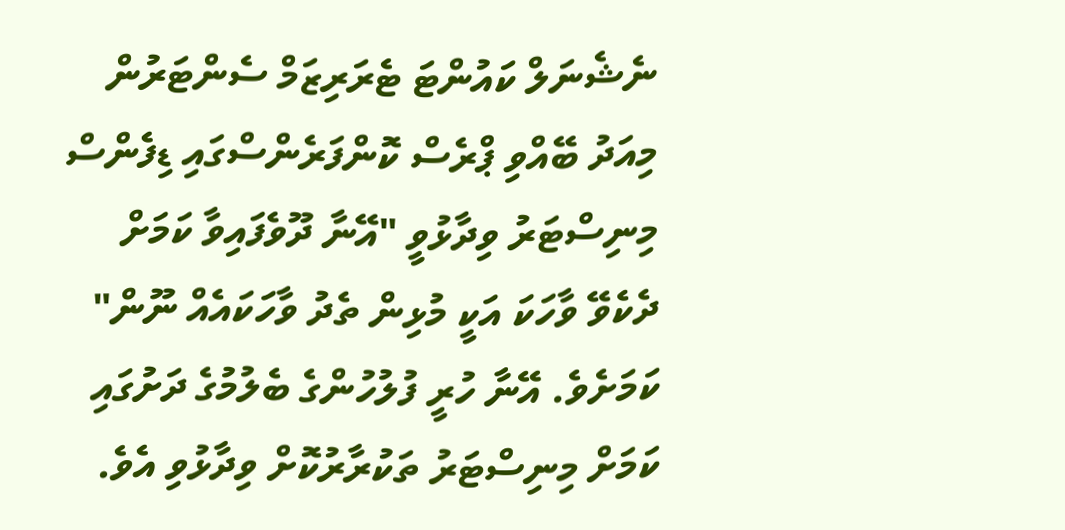ނެޝެނަލް ކައުންޓަ ޓެރަރިޒަމް ސެންޓަރުން މިއަދު ބޭއްވި ޕްރެސް ކޮންފަރެންސްގައި ޑިފެންސް މިނިސްޓަރު ވިދާޅުވީ "އޭނާ ދޫވެފައިވާ ކަމަށް ދެކެވޭ ވާހަކަ އަކީ މުޅިން ތެދު ވާހަކައެއް ނޫން" ކަމަށެވެ. އޭނާ ހުރީ ފުލުހުންގެ ބެލުމުގެ ދަށުގައި ކަމަށް މިނިސްޓަރު ތަކުރާރުކޮށް ވިދާޅުވި އެވެ.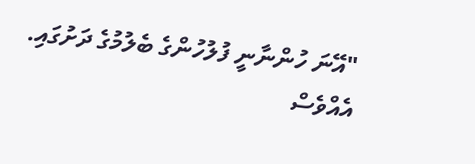"އޭނަ ހުންނާނީ ފުލުހުންގެ ބެލުމުގެ ދަށުގައި. އެއްވެސް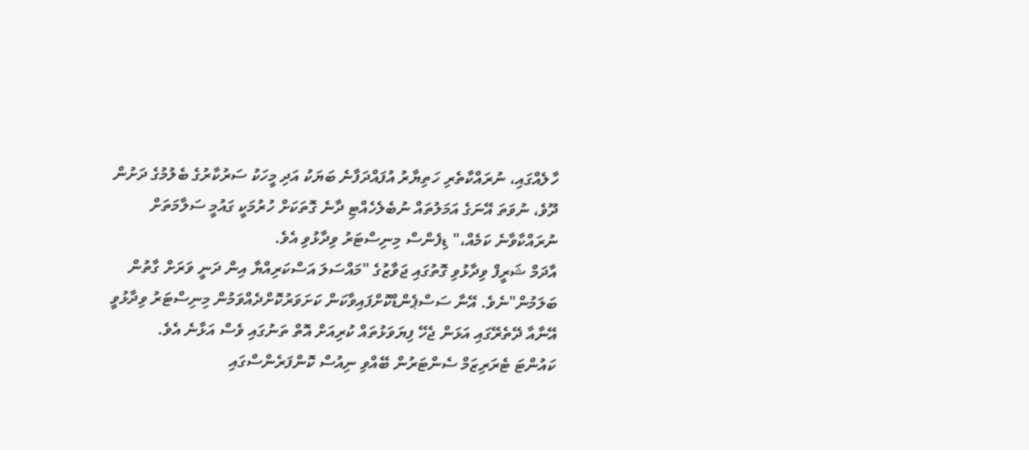ހާލެއްގައި، ނުރައްކާތެރި ހަތިޔާރު އުފައްދަފާނެ ބަޔަކު އަދި މީހަކު ސަރުކާރުގެ ބެލުމުގެ ދަށުން ދޫވެ، ނުވަތަ އޭނަގެ އަމަލުތައް ނުބެލެހެއްޓި ދާނެ ގޮތަކަށް ހުރުމަކީ ގައުމީ ސަލާމަތަށް ނުރައްކާވާނެ ކަމެއް،" ޑިފެންސް މިނިސްޓަރު ވިދާޅުވި އެވެ.
އާދަމް ޝަރީފް ވިދާޅުވި ގޮތުގައި ޖަވާޒުގެ "މައްސަލަ އަސްކަރިއްޔާ އިން ދަނީ ވަރަށް ގާތުން ބަލަމުން"ނެވެ. އޭނާ ސަސްޕެންޑްކޮށްފައިވާކަން ކަށަވަރުކޮށްދެއްވަމުން މިނިސްޓަރު ވިދާޅުވީ އޭނާއާ ދޭތެރޭގައި އަޅަން ޖެހޭ ފިޔަވަޅުތައް ކުރިއަށް އޮތް ތަނުގައި ވެސް އަޅާނެ އެވެ.
ކައުންޓަ ޓެރަރިޒަމް ސެންޓަރުން ބޭއްވި ނިއުސް ކޮންފަރެންސްގައި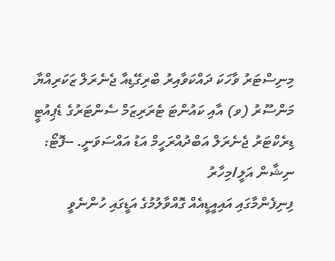މިނިސްޓަރު ވާހަކަ ދައްކަވާއިރު ބްރިގޭޑިއާ ޖެނެރަލް ޒަކަރިއްޔާ މަންސޫރު (ވ) އާއި ކައުންޓަ ޓެރަރިޒަމް ސެންޓަރުގެ ޑެޕިއުޓީ ޑިރެކްޓަރު ޖެނެރަލް އަބްދުއްރަހީމް އަޑު އައްސަވަނީ. --ފޮޓޯ: ނިޝާން އަލީ/މިހާރު
ފިނިފެންމާގައި އައިއީޑީއެއް ގޮއްވާލުމުގެ އަޑީގައި ހުންނެވީ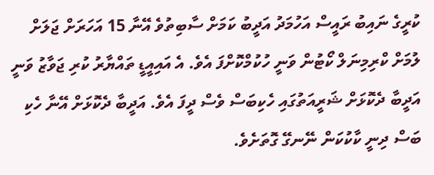ކުރީގެ ނައިބު ރައީސް އަހުމަދު އަދީބު ކަމަށް ސާބިތުވެ އޭނާ 15 އަހަރަށް ޖަލަށް ލުމަށް ކްރިމިނަލް ކޯޓުން ވަނީ ހުކުމްކޮށްފަ އެވެ. އެ އައިއީޑީ ތައްޔާރު ކުރި ޖަވާޒު ވަނީ އަދީބާ ދެކޮޅަށް ޝަރީއަތުގައި ހެކިބަސް ވެސް ދީފަ އެވެ. އަދީބާ ދެކޮޅަށް އޭނާ ހެކި ބަސް ދިނީ ކާކުކަން ނޭނގޭ ގޮތަށެވެ.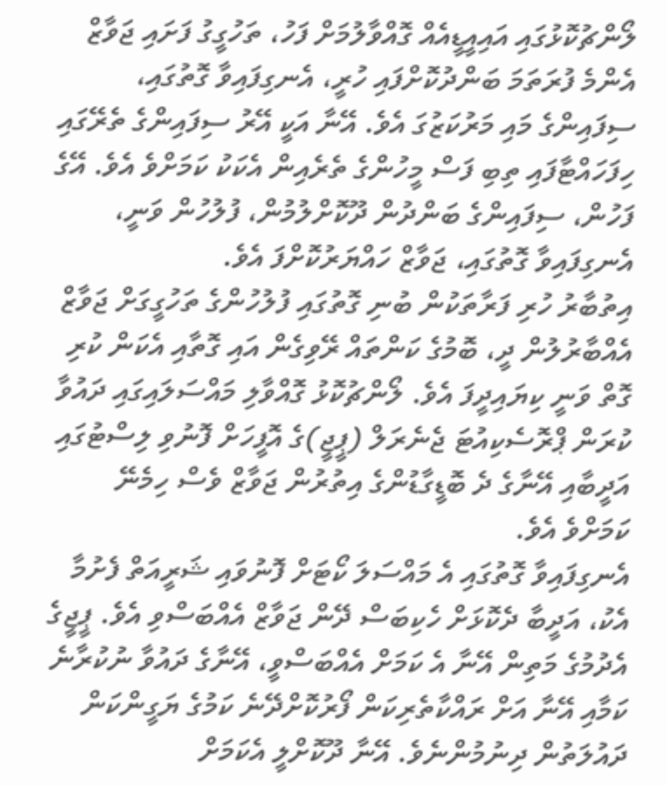ލޯންޗުކޮޅުގައި އައިއީޑީއެއް ގޮއްވާލުމަށް ފަހު، ތަހުގީގު ފަށައި ޖަވާޒް އެންމެ ފުރަތަމަ ބަންދުކޮށްފައި ހުރީ، އެނގިފައިވާ ގޮތުގައި، ސިފައިންގެ މައި މަރުކަޒުގަ އެވެ. އޭނާ އަކީ އޭރު ސިފައިންގެ ތެރޭގައި ހިފަހައްޓާފައި ތިބި ފަސް މީހުންގެ ތެރެއިން އެކަކު ކަމަށްވެ އެވެ. އޭގެ ފަހުން، ސިފައިންގެ ބަންދުން ދޫކޮށްލުމުން، ފުލުހުން ވަނީ، އެނގިފައިވާ ގޮތުގައި، ޖަވާޒް ހައްޔަރުކޮށްފަ އެވެ.
އިތުބާރު ހުރި ފަރާތަކުން ބުނި ގޮތުގައި ފުލުހުންގެ ތަހުގީގަށް ޖަވާޒް އެއްބާރުލުން ދީ، ބޮމުގެ ކަންތައް ރޭވިގެން އައި ގޮތާއި އެކަން ކުރި ގޮތް ވަނީ ކިޔައިދީފަ އެވެ. ލޯންޗުކޮޅު ގޮއްވާލި މައްސަލައިގައި ދައުވާ ކުރަން ޕްރޮސެކިއުޓަ ޖެނެރަލް (ޕީޖީ)ގެ އޮފީހަށް ފޮނުވި ލިސްޓުގައި އަދީބާއި އޭނާގެ ދެ ބޮޑީގާޑުންގެ އިތުރުން ޖަވާޒް ވެސް ހިމެނޭ ކަމަށްވެ އެވެ.
އެނގިފައިވާ ގޮތުގައި އެ މައްސަލަ ކޯޓަށް ފޮނުވައި ޝަރީއަތް ފެށުމާ އެކު، އަދީބާ ދެކޮޅަށް ހެކިބަސް ދޭން ޖަވާޒް އެއްބަސްވި އެވެ. ޕީޖީގެ އެދުމުގެ މަތިން އޭނާ އެ ކަމަށް އެއްބަސްވީ، އޭނާގެ ދައުވާ ނުކުރާނެ ކަމާއި އޭނާ އަށް ރައްކާތެރިކަން ފޯރުކޮށްދޭނެ ކަމުގެ ޔަގީންކަން ދައުލަތުން ދިނުމުންނެވެ. އޭނާ ދޫކޮށްލީ އެކަމަށް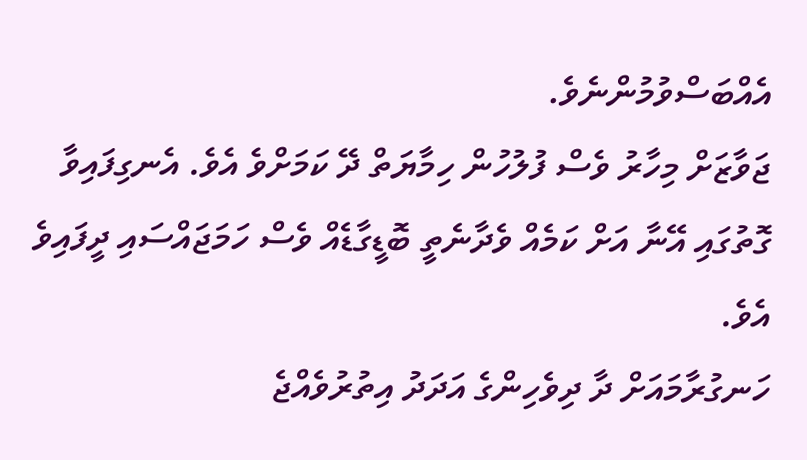އެއްބަސްވުމުންނެވެ.
ޖަވާޒަށް މިހާރު ވެސް ފުލުހުން ހިމާޔަތް ދޭ ކަމަށްވެ އެވެ. އެނގިފައިވާ ގޮތުގައި އޭނާ އަށް ކަމެއް ވެދާނެތީ ބޮޑީގާޑެއް ވެސް ހަމަޖައްސައި ދީފައިވެ އެވެ.
ހަނގުރާމައަށް ދާ ދިވެހިންގެ އަދަދު އިތުރުވެއްޖެ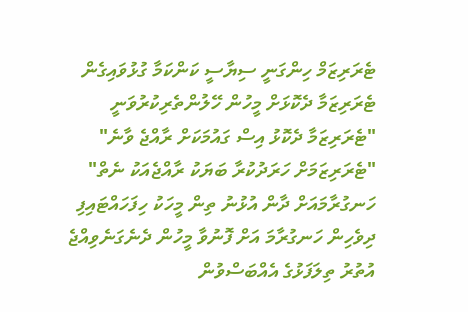ޓެރަރިޒަމް ހިންގަނީ ސިޔާސީ ކަންކަމާ ގުޅުވައިގެން
ޓެރަރިޒަމާ ދެކޮޅަށް މީހުން ހޭލުންތެރިކުރުވަނީ
"ޓެރަރިޒަމާ ދެކޮޅު އިސް ގައުމަކަށް ރާއްޖެ ވާނެ"
"ޓެރަރިޒަމަށް ހަރަދުކުރާ ބަޔަކު ރާއްޖެއަކު ނެތް"
ހަނގުރާމައަށް ދާން އުޅުނު ތިން މީހަކު ހިފަހައްޓައިފި
ދިވެހިން ހަނގުރާމަ އަށް ފޮނުވާ މީހުން ދެނެގަނެވިއްޖެ
އުތުރު ތިލަފަޅުގެ އެއްބަސްވުން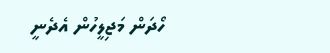ހޯދަން މަޖިލީހުން އެދެނީ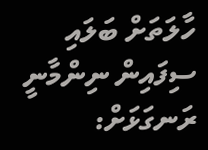ހާލަތަށް ބަލައި ސިފައިން ނިންމާނީ ރަނގަޅަށް: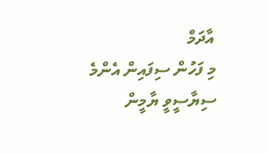އާދަމް
މި ފަހުން ސިފައިން އެންމެ ސިޔާސީވީ ޔާމީން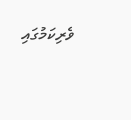ވެރިކަމުގައި